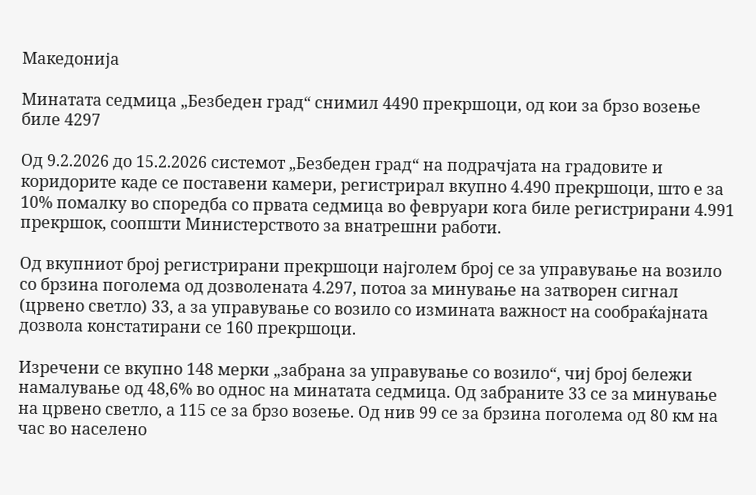Македонија

Минатата седмица „Безбеден град“ снимил 4490 прекршоци, од кои за брзо возење биле 4297

Од 9.2.2026 до 15.2.2026 системот „Безбеден град“ на подрачјата на градовите и коридорите каде се поставени камери, регистрирал вкупно 4.490 прекршоци, што е за 10% помалку во споредба со првата седмица во февруари кога биле регистрирани 4.991 прекршок, соопшти Министерството за внатрешни работи.

Од вкупниот број регистрирани прекршоци најголем број се за управување на возило со брзина поголема од дозволената 4.297, потоа за минување на затворен сигнал (црвено светло) 33, а за управување со возило со измината важност на сообраќајната дозвола констатирани се 160 прекршоци.

Изречени се вкупно 148 мерки „забрана за управување со возило“, чиј број бележи намалување од 48,6% во однос на минатата седмица. Од забраните 33 се за минување на црвено светло, а 115 се за брзо возење. Од нив 99 се за брзина поголема од 80 км на час во населено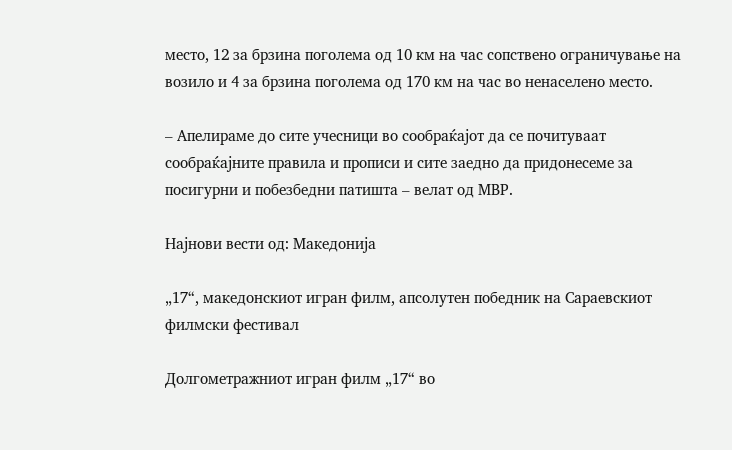место, 12 за брзина поголема од 10 км на час сопствено ограничување на возило и 4 за брзина поголема од 170 км на час во ненаселено место.

– Апелираме до сите учесници во сообраќајот да се почитуваат сообраќајните правила и прописи и сите заедно да придонесеме за посигурни и побезбедни патишта – велат од МВР.

Најнови вести од: Македонија

„17“, македонскиот игран филм, апсолутен победник на Сараевскиот филмски фестивал

Долгометражниот игран филм „17“ во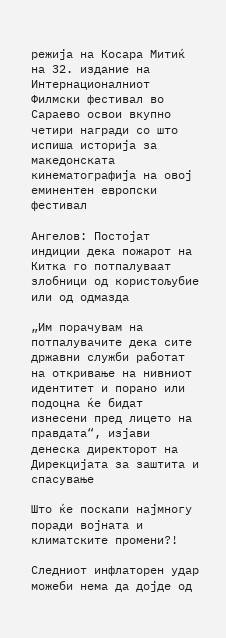режија на Косара Митиќ на 32. издание на Интернационалниот Филмски фестивал во Сараево освои вкупно четири награди со што испиша историја за македонската кинематографија на овој еминентен европски фестивал

Ангелов: Постојат индиции дека пожарот на Китка го потпалуваат злобници од користољубие или од одмазда

„Им порачувам на потпалувачите дека сите државни служби работат на откривање на нивниот идентитет и порано или подоцна ќе бидат изнесени пред лицето на правдата“, изјави денеска директорот на Дирекцијата за заштита и спасување

Што ќе поскапи најмногу поради војната и климатските промени?!

Следниот инфлаторен удар можеби нема да дојде од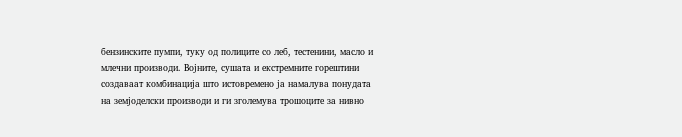бензинските пумпи, туку од полиците со леб, тестенини, масло и млечни производи. Војните, сушата и екстремните горештини создаваат комбинација што истовремено ја намалува понудата на земјоделски производи и ги зголемува трошоците за нивно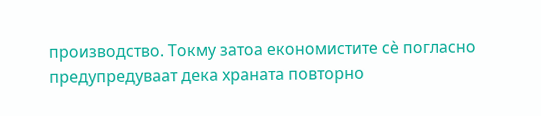производство. Токму затоа економистите сè погласно предупредуваат дека храната повторно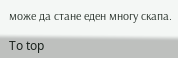може да стане еден многу скапа.

To top